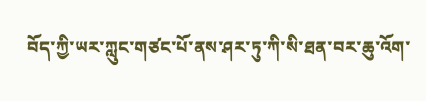བོད་ཀྱི་ཡར་ཀླུང་གཙང་པོ་ནས་ཤར་ཏུ་ཀི་སི་ཐན་བར་ཆུ་འོག་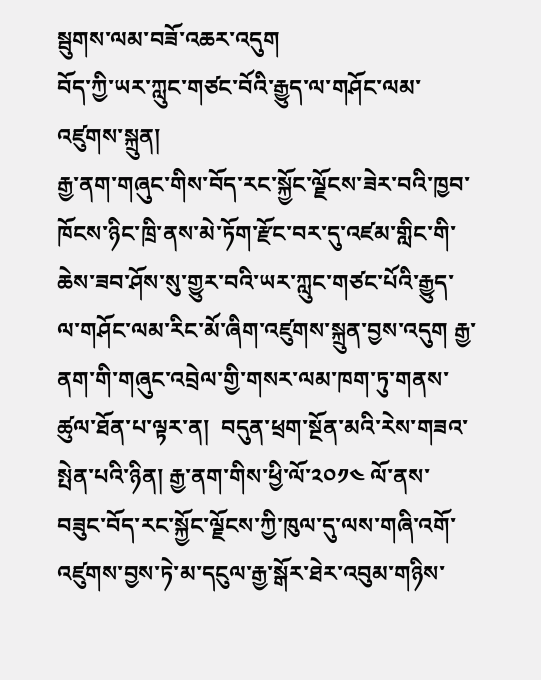སྦུགས་ལམ་བཟོ་འཆར་འདུག
བོད་ཀྱི་ཡར་ཀླུང་གཙང་བོའི་རྒྱུད་ལ་གཤོང་ལམ་འཛུགས་སྐྲུན།
རྒྱ་ནག་གཞུང་གིས་བོད་རང་སྐྱོང་ལྗོངས་ཟེར་བའི་ཁྱབ་ཁོངས་ཉིང་ཁྲི་ནས་མེ་ཏོག་རྫོང་བར་དུ་འཛམ་གླིང་གི་ཆེས་ཟབ་ཤོས་སུ་གྱུར་བའི་ཡར་ཀླུང་གཙང་པོའི་རྒྱུད་ལ་གཤོང་ལམ་རིང་མོ་ཞིག་འཛུགས་སྐྲུན་བྱས་འདུག རྒྱ་ནག་གི་གཞུང་འབྲེལ་གྱི་གསར་ལམ་ཁག་ཏུ་གནས་ཚུལ་ཐོན་པ་ལྟར་ན།  བདུན་ཕྲག་སྔོན་མའི་རེས་གཟའ་སྤེན་པའི་ཉིན། རྒྱ་ནག་གིས་ཕྱི་ལོ་༢༠༡༤ ལོ་ནས་བཟུང་བོད་རང་སྐྱོང་ལྗོངས་ཀྱི་ཁུལ་དུ་ལས་གཞི་འགོ་འཛུགས་བྱས་ཏེ་མ་དངུལ་རྒྱ་སྒོར་ཐེར་འབུམ་གཉིས་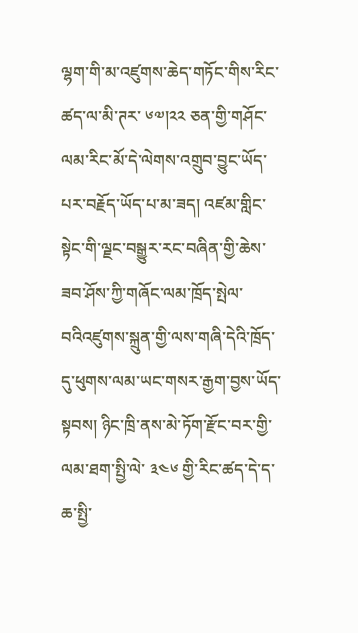ལྷག་གི་མ་འཛུགས་ཆེད་གཏོང་གིས་རིང་ཚད་ལ་མི་ཊར་ ༦༧།༢༢ ཅན་གྱི་གཤོང་ལམ་རིང་མོ་དེ་ལེགས་འགྲུབ་བྱུང་ཡོད་པར་བརྗོད་ཡོད་པ་མ་ཟད། འཛམ་གླིང་སྟེང་གི་ལྗང་བསྒྱུར་རང་བཞིན་གྱི་ཆེས་ཟབ་ཤོས་ཀྱི་གཞོང་ལམ་ཁྲོད་སྤེལ་བའིའཛུགས་སྐྲུན་གྱི་ལས་གཞི་དེའི་ཁྲོད་དུ་ཕུགས་ལམ་ཡང་གསར་རྒྱག་བྱས་ཡོད་སྟབས། ཉིང་ཁྲི་ནས་མེ་ཏོག་རྫོང་བར་གྱི་ལམ་ཐག་སྤྱི་ལེ་ ༣༤༦ གྱི་རིང་ཚད་དེ་ད་ཆ་སྤྱི་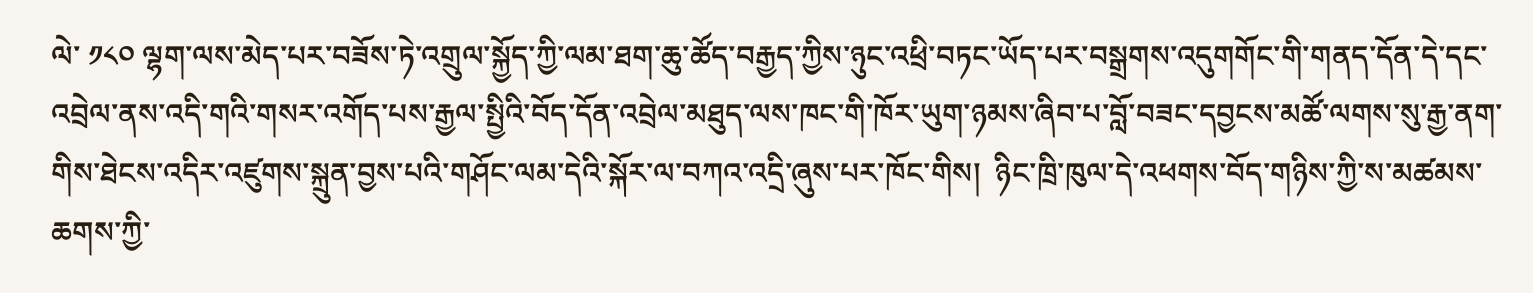ལེ་ ༡༨༠ ལྷག་ལས་མེད་པར་བཟོས་ཏེ་འགྲུལ་སྐྱོད་ཀྱི་ལམ་ཐག་ཆུ་ཚོད་བརྒྱད་ཀྱིས་ཉུང་འཕྲི་བཏང་ཡོད་པར་བསྒྲགས་འདུགགོང་གི་གནད་དོན་དེ་དང་འབྲེལ་ནས་འདི་གའི་གསར་འགོད་པས་རྒྱལ་སྤྱིའི་བོད་དོན་འབྲེལ་མཐུད་ལས་ཁང་གི་ཁོར་ཡུག་ཉམས་ཞིབ་པ་བློ་བཟང་དབྱངས་མཚོ་ལགས་སུ་རྒྱ་ནག་གིས་ཐེངས་འདིར་འཛུགས་སྐྲུན་བྱས་པའི་གཤོང་ལམ་དེའི་སྐོར་ལ་བཀའ་འདྲི་ཞུས་པར་ཁོང་གིས།  ཉིང་ཁྲི་ཁུལ་དེ་འཕགས་བོད་གཉིས་ཀྱི་ས་མཚམས་ཆགས་ཀྱི་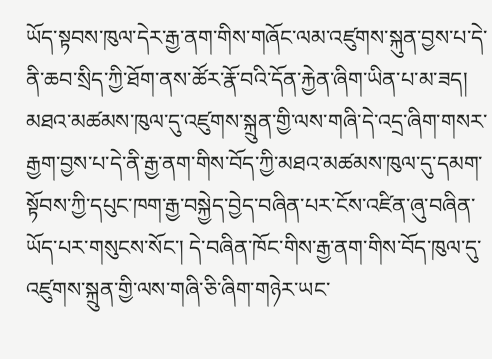ཡོད་སྟབས་ཁུལ་དེར་རྒྱ་ནག་གིས་གཞོང་ལམ་འཛུགས་སྐུན་བྱས་པ་དེ་ནི་ཆབ་སྲིད་ཀྱི་ཐོག་ནས་ཚོར་རྣོ་བའི་དོན་རྐྱེན་ཞིག་ཡིན་པ་མ་ཟད། མཐའ་མཚམས་ཁུལ་དུ་འཛུགས་སྐྲུན་གྱི་ལས་གཞི་དེ་འདྲ་ཞིག་གསར་རྒྱག་བྱས་པ་དེ་ནི་རྒྱ་ནག་གིས་བོད་ཀྱི་མཐའ་མཚམས་ཁུལ་དུ་དམག་སྟོབས་ཀྱི་དཔུང་ཁག་རྒྱ་བསྐྱེད་བྱེད་བཞིན་པར་ངོས་འཛིན་ཞུ་བཞིན་ཡོད་པར་གསུངས་སོང་། དེ་བཞིན་ཁོང་གིས་རྒྱ་ནག་གིས་བོད་ཁུལ་དུ་འཛུགས་སྐྲུན་གྱི་ལས་གཞི་ཅི་ཞིག་གཉེར་ཡང་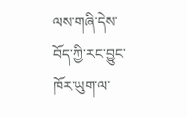ལས་གཞི་དེས་བོད་ཀྱི་རང་བྱུང་ཁོར་ཡུག་ལ་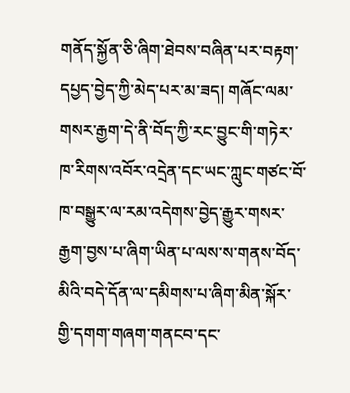གནོད་སྐྱོན་ཅི་ཞིག་ཐེབས་བཞིན་པར་བརྟག་དཔྱད་བྱེད་ཀྱི་མེད་པར་མ་ཟད། གཞོང་ལམ་གསར་རྒྱག་དེ་ནི་བོད་ཀྱི་རང་བྱུང་གི་གཏེར་ཁ་རིགས་འབོར་འདྲེན་དང་ཡང་ཀླུང་གཙང་བོ་ཁ་བསྒྱུར་ལ་རམ་འདེགས་བྱེད་རྒྱུར་གསར་རྒྱག་བྱས་པ་ཞིག་ཡིན་པ་ལས་ས་གནས་བོད་མིའི་བདེ་དོན་ལ་དམིགས་པ་ཞིག་མིན་སྐོར་གྱི་དགག་གཞག་གནངབ་དང་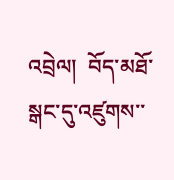འབྲེལ།  བོད་མཐོ་སྒང་དུ་འཛུགས་་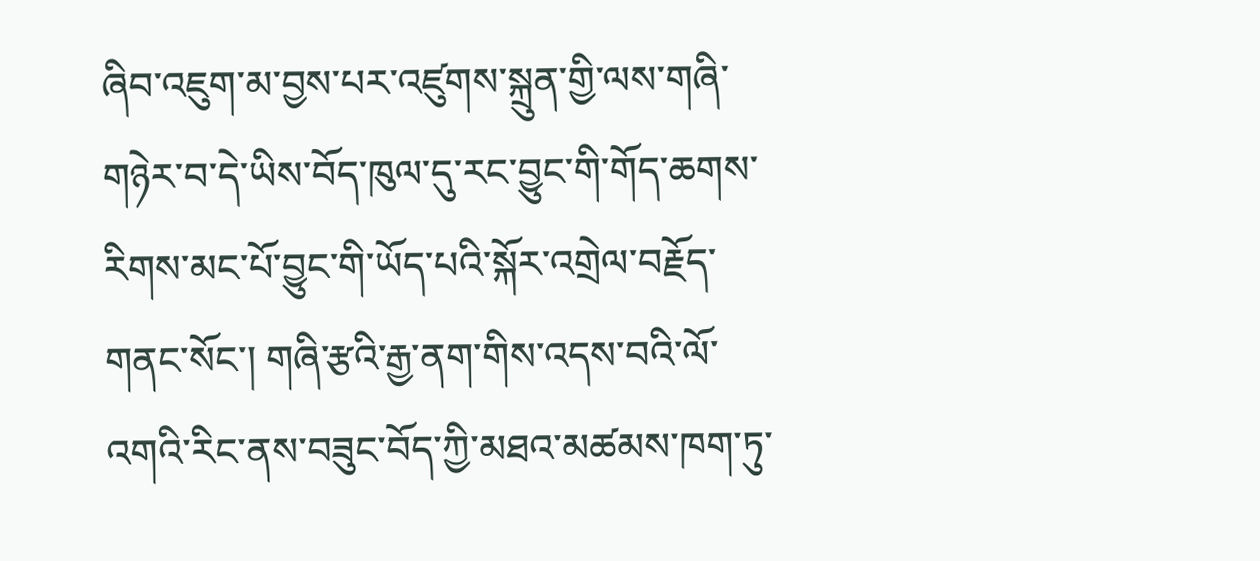ཞིབ་འཇུག་མ་བྱས་པར་འཛུགས་སྐྲུན་གྱི་ལས་གཞི་གཉེར་བ་དེ་ཡིས་བོད་ཁུལ་དུ་རང་བྱུང་གི་གོད་ཆགས་རིགས་མང་པོ་བྱུང་གི་ཡོད་པའི་སྐོར་འགྲེལ་བརྗོད་གནང་སོང་། གཞི་རྩའི་རྒྱ་ནག་གིས་འདས་བའི་ལོ་འགའི་རིང་ནས་བཟུང་བོད་ཀྱི་མཐའ་མཚམས་ཁག་ཏུ་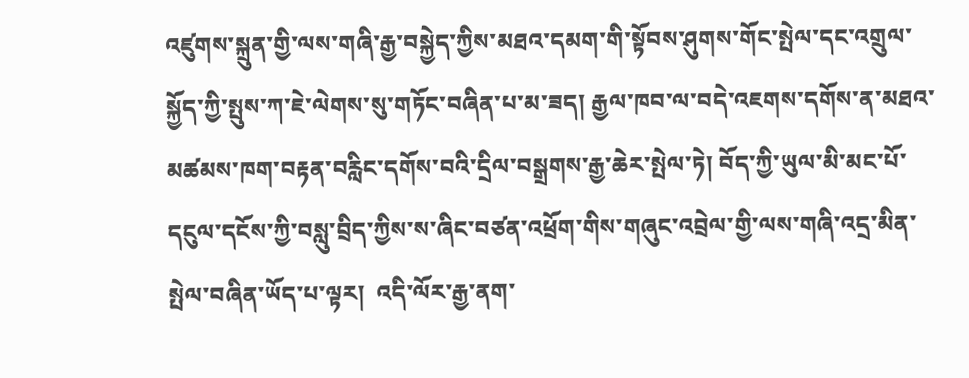འཛུགས་སྐྲུན་གྱི་ལས་གཞི་རྒྱ་བསྐྱེད་ཀྱིས་མཐའ་དམག་གི་སྟོབས་ཤུགས་གོང་སྤེལ་དང་འགྲུལ་སྐྱོད་ཀྱི་སྤུས་ཀ་ཇེ་ལེགས་སུ་གཏོང་བཞིན་པ་མ་ཟད། རྒྱལ་ཁབ་ལ་བདེ་འཇགས་དགོས་ན་མཐའ་མཚམས་ཁག་བརྟན་བརླིང་དགོས་བའི་དྲིལ་བསྒྲགས་རྒྱ་ཆེར་སྤེལ་ཏེ། བོད་ཀྱི་ཡུལ་མི་མང་པོ་དངུལ་དངོས་ཀྱི་བསླུ་བྲིད་ཀྱིས་ས་ཞིང་བཙན་འཕྲོག་གིས་གཞུང་འབྲེལ་གྱི་ལས་གཞི་འདྲ་མིན་སྤེལ་བཞིན་ཡོད་པ་ལྟར།  འདི་ལོར་རྒྱ་ནག་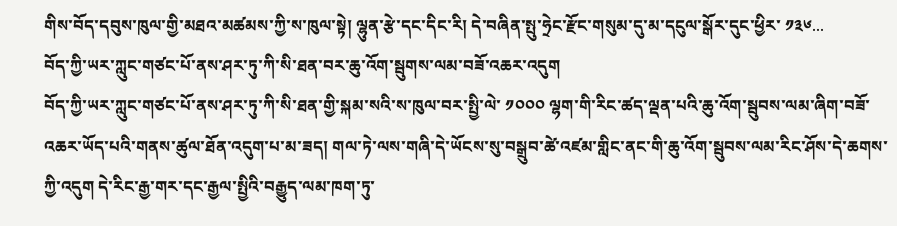གིས་བོད་དབུས་ཁུལ་གྱི་མཐའ་མཚམས་ཀྱི་ས་ཁུལ་སྟེ། ལྷུན་རྩེ་དང་དིང་རི། དེ་བཞིན་སྤུ་ཧྲེང་རྫོང་གསུམ་དུ་མ་དངུལ་སྒོར་དུང་ཕྱིར་ ༡༣༦...
བོད་ཀྱི་ཡར་ཀླུང་གཙང་པོ་ནས་ཤར་ཏུ་ཀི་སི་ཐན་བར་ཆུ་འོག་སྦུགས་ལམ་བཟོ་འཆར་འདུག
བོད་ཀྱི་ཡར་ཀླུང་གཙང་པོ་ནས་ཤར་ཏུ་ཀི་སི་ཐན་གྱི་སྐམ་སའི་ས་ཁུལ་བར་སྤྱི་ལེ་ ༡༠༠༠ ལྷག་གི་རིང་ཚད་ལྡན་པའི་ཆུ་འོག་སྦུབས་ལམ་ཞིག་བཟོ་འཆར་ཡོད་པའི་གནས་ཚུལ་ཐོན་འདུག་པ་མ་ཟད། གལ་ཏེ་ལས་གཞི་དེ་ཡོངས་སུ་བསྒྲུབ་ཚེ་འཛམ་གླིང་ནང་གི་ཆུ་འོག་སྦུབས་ལམ་རིང་ཤོས་དེ་ཆགས་ཀྱི་འདུག དེ་རིང་རྒྱ་གར་དང་རྒྱལ་སྤྱིའི་བརྒྱུད་ལམ་ཁག་ཏུ་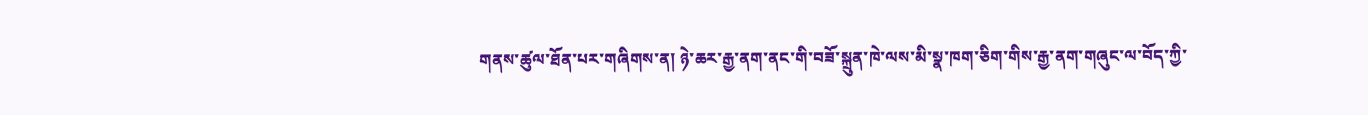གནས་ཚུལ་ཐོན་པར་གཞིགས་ན། ཉེ་ཆར་རྒྱ་ནག་ནང་གི་བཟོ་སྐྲུན་ཁེ་ལས་མི་སྣ་ཁག་ཅིག་གིས་རྒྱ་ནག་གཞུང་ལ་བོད་ཀྱི་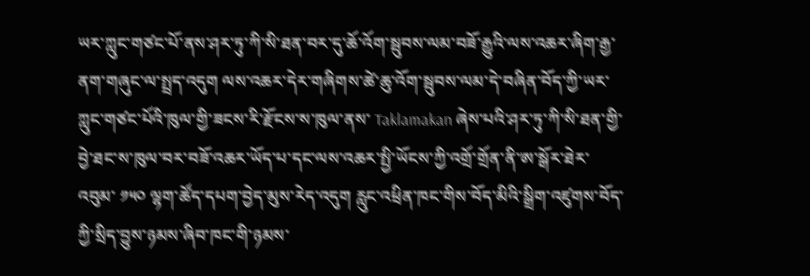ཡར་ཀླུང་གཙང་པོ་ནས་ཤར་ཏུ་ཀི་སི་ཐན་བར་དུ་ཆོ་འོག་སྦུབས་ལམ་བཟོ་རྒྱུའི་ལས་འཆར་ཞིག་རྒྱ་ནག་གཞུང་ལ་སྤྲད་འདུག ལས་འཆར་དེར་གཞིགས་ཚེ་ཆུ་འོག་སྦུབས་ལམ་དེ་བཞིན་བོད་ཀྱི་ཡར་ཀླུང་གཙང་པོའི་ཁུལ་གྱི་ཟངས་རི་རྫོངས་ས་ཁུལ་ནས་ Taklamakan ཞེས་པའི་ཤར་ཏུ་ཀི་སི་ཐན་གྱི་བྱེ་ཐང་ས་ཁུལ་བར་བཟོ་འཆར་ཡོད་པ་དང་ལས་འཆར་སྤྱི་ཡོངས་ཀྱི་འགྲོ་གྲོན་ནི་ཨ་སྒོར་ཐེར་འབུམ་ ༡༥༠ ལྷག་ཚོད་དཔག་བྱེད་མུས་རེད་འདུག རླུང་འཕྲིན་ཁང་གིས་བོད་མིའི་སྒྲིག་འཛུགས་བོད་ཀྱི་སྲིད་བྱུས་ཉམས་ཞིབ་ཁང་གི་ཉམས་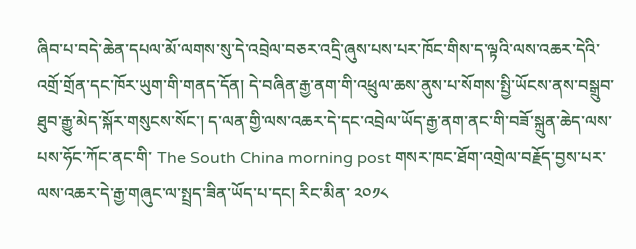ཞིབ་པ་བདེ་ཆེན་དཔལ་མོ་ལགས་སུ་དེ་འབྲེལ་བཅར་འདྲི་ཞུས་པས་པར་ཁོང་གིས་ད་ལྟའི་ལས་འཆར་དེའི་འགྲོ་གྲོན་དང་ཁོར་ཡུག་གི་གནད་དོན། དེ་བཞིན་རྒྱ་ནག་གི་འཕྲུལ་ཆས་ནུས་པ་སོགས་སྤྱི་ཡོངས་ནས་བསྒྲུབ་ཐུབ་རྒྱུ་མེད་སྐོར་གསུངས་སོང་། ད་ལན་གྱི་ལས་འཆར་དེ་དང་འབྲེལ་ཡོད་རྒྱ་ནག་ནང་གི་བཟོ་སྐྲུན་ཆེད་ལས་པས་ཧོང་ཀོང་ནང་གི་ The South China morning post གསར་ཁང་ཐོག་འགྲེལ་བརྗོད་བྱས་པར་ལས་འཆར་དེ་རྒྱ་གཞུང་ལ་སྤྲད་ཟིན་ཡོད་པ་དང། རིང་མིན་ ༢༠༡༨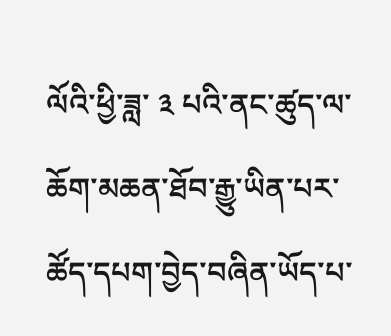ལོའི་ཕྱི་ཟླ་ ༣ པའི་ནང་ཚུད་ལ་ཆོག་མཆན་ཐོབ་རྒྱུ་ཡིན་པར་ཚོད་དཔག་བྱེད་བཞིན་ཡོད་པ་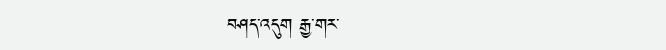བཤད་འདུག རྒྱ་གར་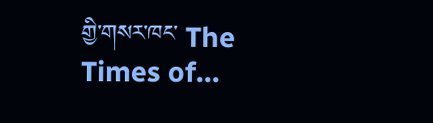གྱི་གསར་ཁང་ The Times of...